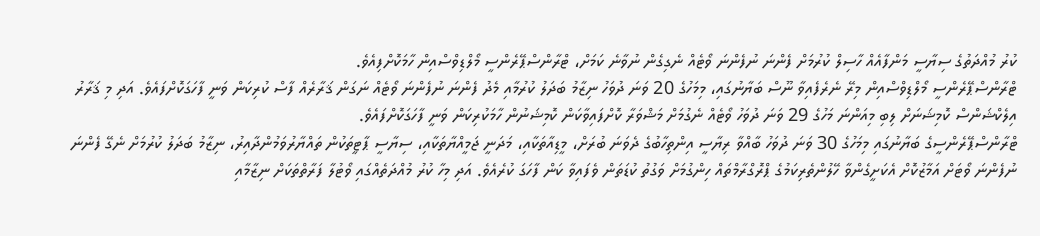ކުރު މުއްދަތުގެ ސިޔާސީ މަންފާއެއް ހާސިލް ކުރުމަށް ފެންނަ ނުފެންނަ ވޯޓެއް ނެގިގެން ނުވާނެ ކަމަށް، ޓްރާންސްޕޭރެންސީ މޯލްޑިވްސްއިން ހާމަކޮށްފިއެވެ.
ޓްރާންސްޕޭރެންސީ މޯލްޑިވްސްއިން މިރޭ ނެރެފެއިވާ ނޫސް ބަޔާނުގައި، މިމަހުގެ 20 ވަނަ ދުވަހު ނިޒާމު ބަދަލު ކުރުމާއި މެދު ފެންނަ ނުފެންނަ ވޯޓެއް ނަގަން ޤަރާރެއް ފާސް ކުރިކަން ވަނީ ފާހަގަކޮށްފައެވެ. އަދި މި ޤަރާރު އިލެކްޝަންސް ކޮމިޝަނަށް ލިބި މިއަންނަ މަހުގެ 29 ވަނަ ދުވަހު ވޯޓެއް ނެގުމަށް މަޝްވަރާ ކޮށްފައިވާކަން ކޮމިޝަނުން ހާމަކުރިކަން ވަނީ ފާހަގަކޮށްފައެވެ.
ޓްރާންސްޕޭރެންސީގެ ބަޔާނުގައި މިމަހުގެ 30 ވަނަ ދުވަހު ބާއްވާ ރިޔާސީ އިންތިހާބުގެ ދެވަނަ ބުރަށް، މީޑިއާތަކާއި، މަދަނީ ޖަމީއްޔާތަކާއި، ސިޔާސީ ޕާޓީތަކުން ތައްޔާރުވަމުންދާއިރު، ނިޒާމު ބަދަލު ކުރުމަށް ނެގޭ ފެންނަ ނުފެންނަ ވޯޓަށް އަމާޒުކޮށް އެކަށީގެންވާ ހޭލުންތެރިކަމުގެ ޕްރޮގްރާމްތައް ހިންގުމަށް ވަގުތު ކުޑަތަން ވެފައިވާ ކަން ފާހަގަ ކުރެއެވެ. އަދި މިހާ ކުރު މުއްދަތެއްގައި ވޯޓުލާ ފަރާތްތަކަށް ނިޒާމާއި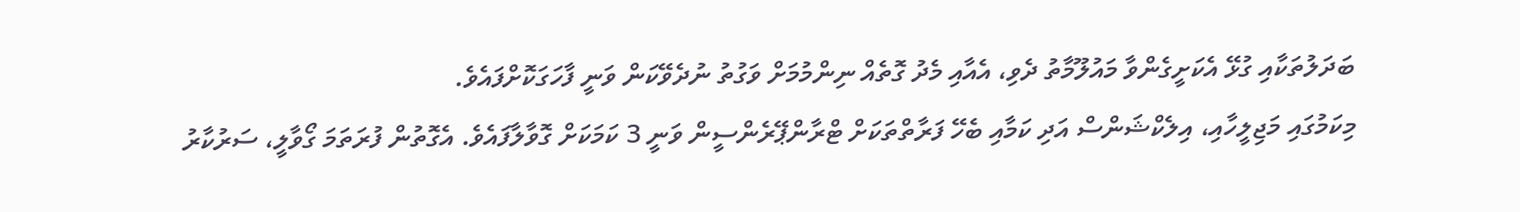ބަދަލުތަކާއި ގުޅޭ އެކަށީގެންވާ މައުލޫމާތު ދެވި، އެއާއި މެދު ގޮތެއް ނިންމުމަށް ވަގުތު ނުދެވޭކަން ވަނީ ފާހަގަކޮށްފައެވެ.
މިކަމުގައި މަޖިލީހާއި، އިލެކްޝަންސް އަދި ކަމާއި ބެހޭ ފަރާތްތަކަށް ޓްރާންޕޭރެންސީން ވަނީ 3 ކަމަކަށް ގޮވާލާފައެވެ. އެގޮތުން ފުރަތަމަ ގޯވާލީ، ސަރުކާރު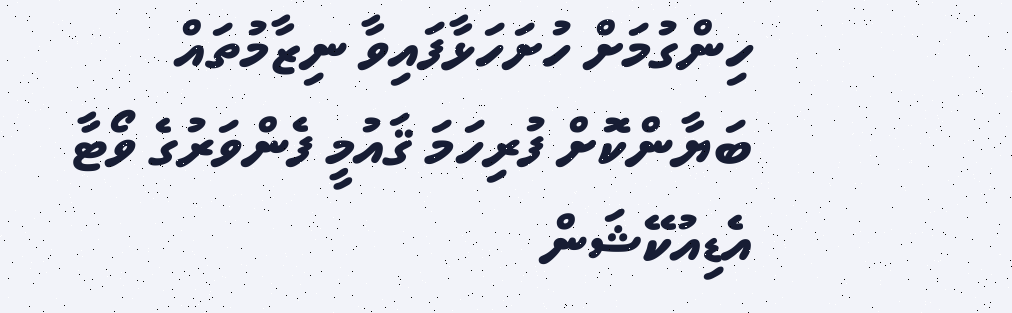ހިންގުމަށް ހުށަހަޅާފައިވާ ނިޒާމުތައް ބަޔާންކޮށް ފުރިހަމަ ޤައުމީ ފެންވަރުގެ ވޯޓާ އެޑިއުކޭޝަން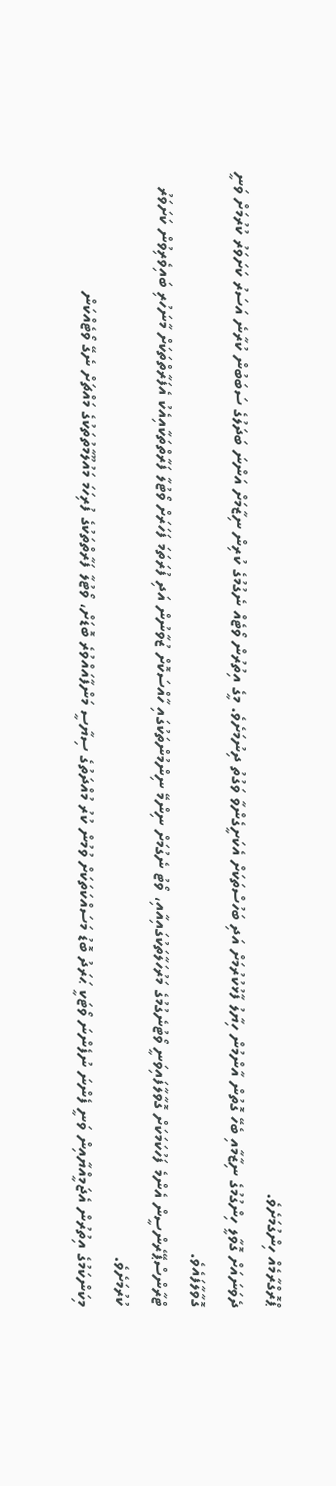ޕްރޮގްރާމެއް ހިންގުމަށެވެ.
ދެވަނައަށް ގޮވާލީ ހިންގުމުގެ ނިޒާމާއި ބެހޭ ގޮތުން އާންމުން ހިޔާލު ފާޅުކުރުމަށް އަދި ބަހުސްތަކަށް އެކަށީގެންވާ ވަގުތު ދިނުމަށެވެ. މީގެ އިތުރުން ވޯޓެއް ނެގުމުގެ ކުރިން ނިޒާމަށް އަންނަ ބަދަލުގެ ސަބަބުން ކުރާނެ އަސަރު ކަށަވަރު ކުރުމަށް ވަނީ ގޮވާލާފައެވެ.
ޓްރާންސްޕޭރެންސީން އެންމެ ފަހުކަމަކަށް ގޮވާލާފައިވަނީ ވޯޓުނެގުމުގެ މަރުހަލާތަކުގައިއާއި، ވޯޓު ނެގުމަށް ނިންމޭ ނިންމުންތަކުގައި ހާއްސަކޮށް ޒުވާނުން އަދި ފުރަތަމަ ފަހަރަށް ވޯޓުލާ ފަރާތްތަކާއިއެކު އެފަރާތްތަކަށް މާނަހުރި ބައިވެރިވުން ކަށަވަރު ކުރުމަށެވެ.
މިކަންކަމުގެ އިތުރުން އެޖަމީއްޔާއިން ވަނީ ފެންނަ ނުފެންނަ ވޯޓަކީ ޙަރަދު ބޮޑު މަސައްކަތަކަށް ވުމުން ކުރު މުއްދަތުގެ ސިޔާސީ މަންފާއައްވުރެ ބޮޑަށް، ވޯޓުލާ ފަރާތްތަކުގެ ފުރިހަމަ މައުލޫމާތުތަކުގެ މައްޗަށް ނެގޭ ވޯޓެއްކަން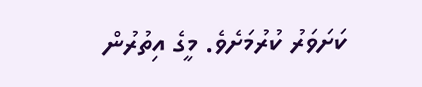ކަށަވަރު ކުރުމަށެވެ. މީގެ އިތުރުން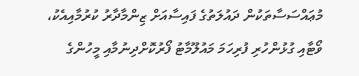މުޢައްސަސާތަކުން ދައުލަތުގެ ފައިސާއަށް ޒިންމާދާރު ކުރުމާއިއެކު، ވޯޓާއި ގުޅުންހުރި ފުރިހަމަ މައުލޫމާޓު ފޯރުކޮށްދިނުމާއި މީހުންގެ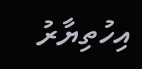އިހުތިޔާރު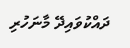ދައްކުވައިދޭ މާނަހުރި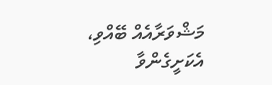މަޝްވަރާއެއް ބޭއްވި، އެކަށީގެންވާ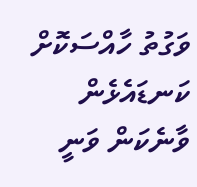ވަގުތު ހާއްސަކޮށް ކަނޑައެޅެން ވާނެކަން ވަނީ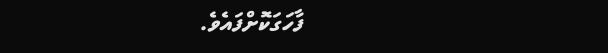ފާހަގަކޮށްފައެވެ.